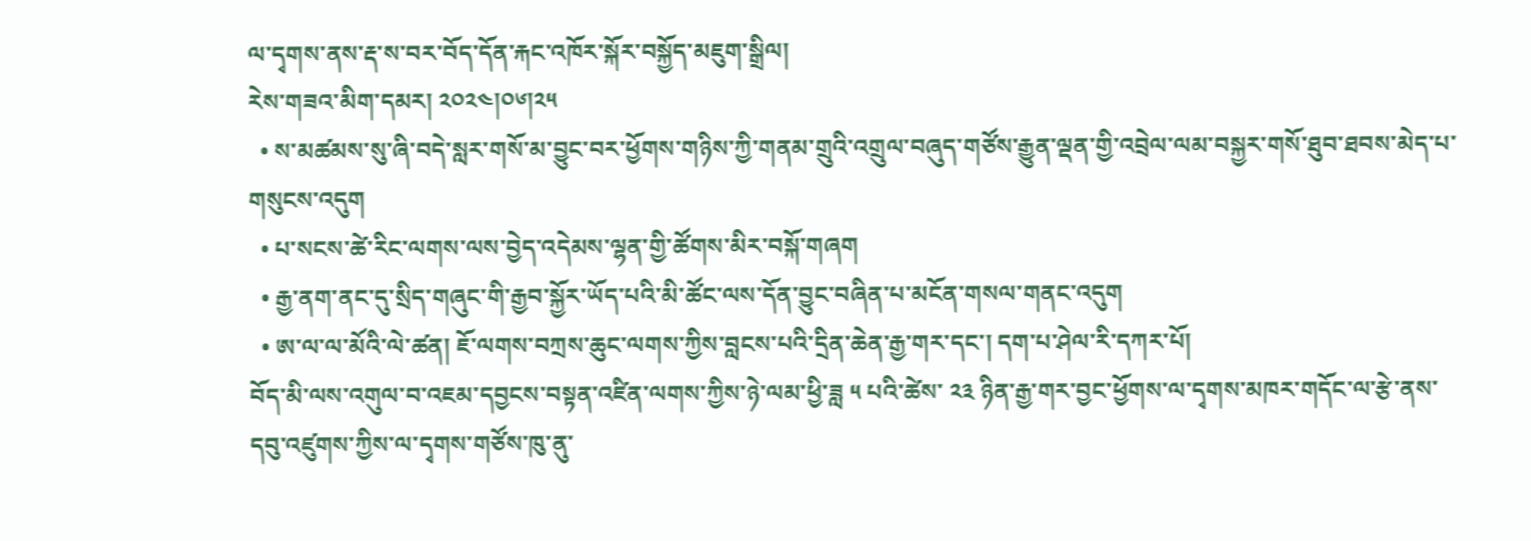ལ་དྭགས་ནས་རྡ་ས་བར་བོད་དོན་རྐང་འཁོར་སྐོར་བསྐྱོད་མཇུག་སྒྲིལ།
རེས་གཟའ་མིག་དམར། ༢༠༢༤།༠༦།༢༥
  • ས་མཚམས་སུ་ཞི་བདེ་སླར་གསོ་མ་བྱུང་བར་ཕྱོགས་གཉིས་ཀྱི་གནམ་གྲུའི་འགྲུལ་བཞུད་གཙོས་རྒྱུན་ལྡན་གྱི་འབྲེལ་ལམ་བསྐྱར་གསོ་ཐུབ་ཐབས་མེད་པ་གསུངས་འདུག
  • པ་སངས་ཚེ་རིང་ལགས་ལས་བྱེད་འདེམས་ལྷན་གྱི་ཚོགས་མིར་བསྐོ་གཞག
  • རྒྱ་ནག་ནང་དུ་སྲིད་གཞུང་གི་རྒྱབ་སྐྱོར་ཡོད་པའི་མི་ཚོང་ལས་དོན་བྱུང་བཞིན་པ་མངོན་གསལ་གནང་འདུག
  • ཨ་ལ་ལ་མོའི་ལེ་ཚན། ཇོ་ལགས་བཀྲས་ཆུང་ལགས་ཀྱིས་བླངས་པའི་དྲིན་ཆེན་རྒྱ་གར་དང་། དག་པ་ཤེལ་རི་དཀར་པོ།
བོད་མི་ལས་འགུལ་བ་འཇམ་དབྱངས་བསྟན་འཛིན་ལགས་ཀྱིས་ཉེ་ལམ་ཕྱི་ཟླ ༥ པའི་ཚེས་ ༢༣ ཉིན་རྒྱ་གར་བྱང་ཕྱོགས་ལ་དྭགས་མཁར་གདོང་ལ་རྩེ་ནས་དབུ་འཛུགས་ཀྱིས་ལ་དྭགས་གཙོས་ཁུ་ནུ་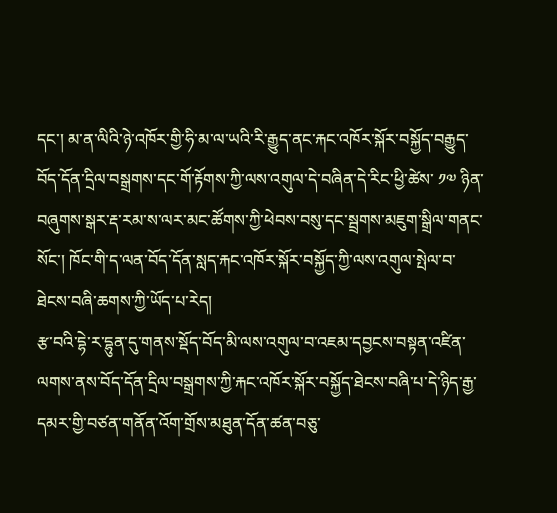དང་། མ་ན་ལིའི་ཉེ་འཁོར་གྱི་ཧི་མ་ལ་ཡའི་རི་རྒྱུད་ནང་རྐང་འཁོར་སྐོར་བསྐྱོད་བརྒྱུད་བོད་དོན་དྲིལ་བསྒྲགས་དང་གོ་རྟོགས་ཀྱི་ལས་འགུལ་དེ་བཞིན་དེ་རིང་ཕྱི་ཚེས་ ༡༧ ཉིན་བཞུགས་སྒར་རྡ་རམ་ས་ལར་མང་ཚོགས་ཀྱི་ཕེབས་བསུ་དང་སྦྲགས་མཇུག་སྒྲིལ་གནང་སོང་། ཁོང་གི་ད་ལན་བོད་དོན་སླད་རྐང་འཁོར་སྐོར་བསྐྱོད་ཀྱི་ལས་འགུལ་སྤེལ་བ་ཐེངས་བཞི་ཆགས་ཀྱི་ཡོད་པ་རེད།
རྩ་བའི་དྷེ་ར་དྷུན་དུ་གནས་སྡོད་བོད་མི་ལས་འགུལ་བ་འཇམ་དབྱངས་བསྟན་འཛིན་ལགས་ནས་བོད་དོན་དྲིལ་བསྒྲགས་ཀྱི་རྐང་འཁོར་སྐོར་བསྐྱོད་ཐེངས་བཞི་པ་དེ་ཉིད་རྒྱ་དམར་གྱི་བཙན་གནོན་འོག་གྲོས་མཐུན་དོན་ཚན་བཅུ་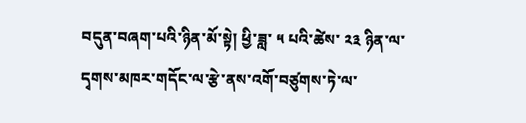བདུན་བཞག་པའི་ཉིན་མོ་སྟེ། ཕྱི་ཟླ་ ༥ པའི་ཚེས་ ༢༣ ཉིན་ལ་དྭགས་མཁར་གདོང་ལ་རྩེ་ནས་འགོ་བཙུགས་ཏེ་ལ་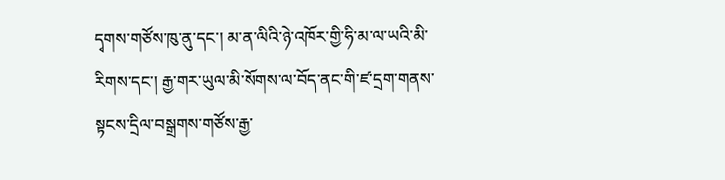དྭགས་གཙོས་ཁུ་ནུ་དང་། མ་ན་ལིའི་ཉེ་འཁོར་གྱི་ཧི་མ་ལ་ཡའི་མི་རིགས་དང་། རྒྱ་གར་ཡུལ་མི་སོགས་ལ་བོད་ནང་གི་ཛ་དྲག་གནས་སྟངས་དྲིལ་བསྒྲགས་གཙོས་རྒྱ་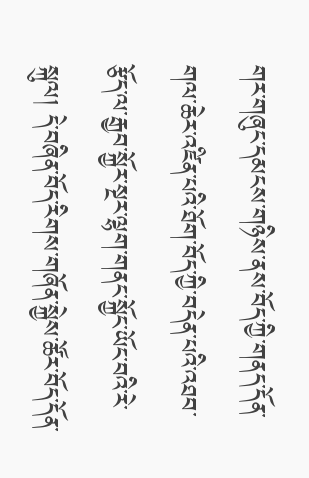གར་གཞུང་དམངས་གཉིས་ནས་བོད་ཀྱི་གནད་དོན་གལ་ཆེར་འཛིན་པའི་ཐོག་བོད་ཀྱི་བདེན་པའི་འཐབ་རྩོད་ལ་རྒྱབ་སྐྱོར་སྔར་ལྷག་གནང་སྐྱོང་ཡོང་བའི་རེ་སྐུལ། དེ་བཞིན་བོད་རིགས་གཞོན་སྐྱེས་ཚོར་བོད་དོན་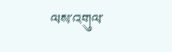ལས་འགུལ་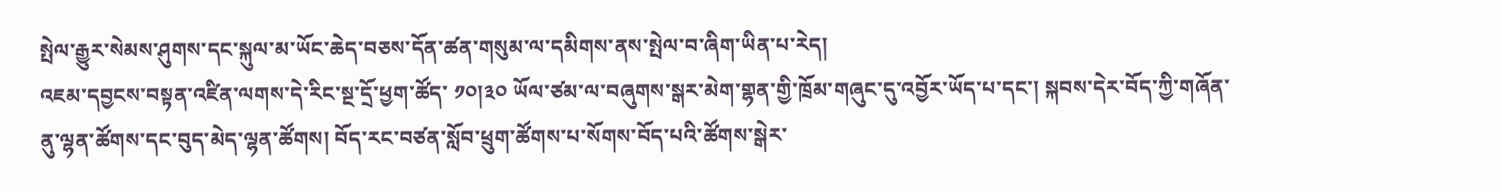སྤེལ་རྒྱུར་སེམས་ཤུགས་དང་སྐུལ་མ་ཡོང་ཆེད་བཅས་དོན་ཚན་གསུམ་ལ་དམིགས་ནས་སྤེལ་བ་ཞིག་ཡིན་པ་རེད།
འཇམ་དབྱངས་བསྟན་འཛིན་ལགས་དེ་རིང་སྔ་དྲོ་ཕྱག་ཚོད་ ༡༠།༣༠ ཡོལ་ཙམ་ལ་བཞུགས་སྒར་མེག་གྷན་གྱི་ཁྲོམ་གཞུང་དུ་འབྱོར་ཡོད་པ་དང་། སྐབས་དེར་བོད་ཀྱི་གཞོན་ནུ་ལྷན་ཚོགས་དང་བུད་མེད་ལྷན་ཚོགས། བོད་རང་བཙན་སློབ་ཕྲུག་ཚོགས་པ་སོགས་བོད་པའི་ཚོགས་སྒེར་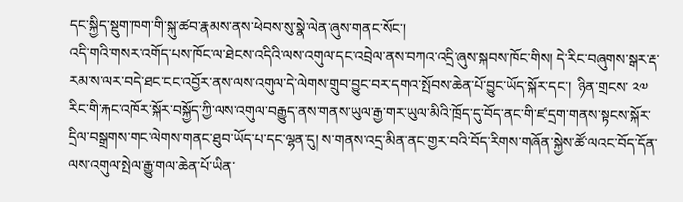དང་སྐྱིད་སྡུག་ཁག་གི་སྐུ་ཚབ་རྣམས་ནས་ཕེབས་སུ་སྣེ་ལེན་ཞུས་གནང་སོང་།
འདི་གའི་གསར་འགོད་པས་ཁོང་ལ་ཐེངས་འདིའི་ལས་འགུལ་དང་འབྲེལ་ནས་བཀའ་འདྲི་ཞུས་སྐབས་ཁོང་གིས། དེ་རིང་བཞུགས་སྒར་རྡ་རམ་ས་ལར་བདེ་ཐང་ངང་འབྱོར་ནས་ལས་འགུལ་དེ་ལེགས་གྲུབ་བྱུང་བར་དགའ་སྤོབས་ཆེན་པོ་བྱུང་ཡོད་སྐོར་དང་།  ཉིན་གྲངས་ ༢༧  རིང་གི་རྐང་འཁོར་སྐོར་བསྐྱོད་ཀྱི་ལས་འགུལ་བརྒྱུད་ནས་གནས་ཡུལ་རྒྱ་གར་ཡུལ་མིའི་ཁྲོད་དུ་བོད་ནང་གི་ཛ་དྲག་གནས་སྟངས་སྐོར་དྲིལ་བསྒྲགས་གང་ལེགས་གནང་ཐུབ་ཡོད་པ་དང་ལྷན་དུ། ས་གནས་འདྲ་མིན་ནང་གྱར་བའི་བོད་རིགས་གཞོན་སྐྱེས་ཚོ་ལའང་བོད་དོན་ལས་འགུལ་སྤེལ་རྒྱུ་གལ་ཆེན་པོ་ཡིན་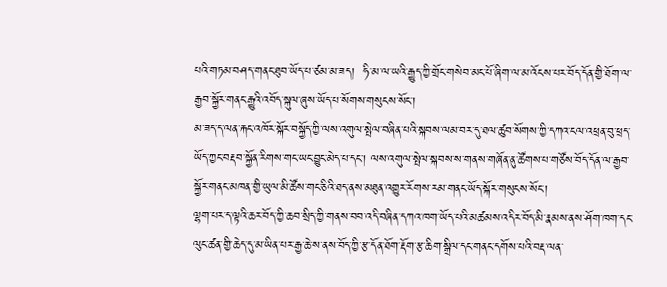པའི་གཏམ་བཤད་གནང་ཐུབ་ཡོད་པ་ཙམ་མ་ཟད།  ཧི་མ་ལ་ཡའི་རྒྱུད་ཀྱི་གྲོང་གསེབ་མང་པོ་ཞིག་ལ་མ་འོངས་པར་བོད་དོན་གྱི་ཐོག་ལ་རྒྱབ་སྐྱོར་གནང་རྒྱུའི་འབོད་སྐུལ་ཞུས་ཡོད་པ་སོགས་གསུངས་སོང་།
མ་ཟད་ད་ལན་རྐང་འཁོར་སྐོར་བསྐྱོད་ཀྱི་ལས་འགུལ་སྤེལ་བཞིན་པའི་སྐབས་ལམ་བར་དུ་ཐལ་ཚུབ་སོགས་ཀྱི་དཀའ་ངལ་འཕྲན་བུ་ཕྲད་ཡོད་ཀྱང་བརྡབ་སྐྱོན་རིགས་གང་ཡང་བྱུང་མེད་པ་དང་། ལས་འགུལ་སྤེལ་སྐབས་ས་གནས་གཞོན་ནུ་ཚོགས་པ་གཙོས་བོད་དོན་ལ་རྒྱབ་སྐྱོར་གནང་མཁན་གྱི་ཡུལ་མི་ཚོས་གང་ཅིའི་ཐད་ནས་མཐུན་འགྱུར་རོགས་རམ་གནང་ཡོད་སྐོར་གསུངས་སོང་།
ལྷག་པར་ད་ལྟའི་ཆར་བོད་ཀྱི་ཆབ་སྲིད་ཀྱི་གནས་བབ་འདི་བཞིན་དཀའ་ཁག་ཡོད་པའི་མཚམས་འདིར་བོད་མི་རྣམས་ནས་ཤོག་ཁག་དང་ལུང་ཚན་གྱི་ཆེད་དུ་མ་ཡིན་པར་རྒྱ་ཆེ་ས་ནས་བོད་ཀྱི་རྩ་དོན་ཐོག་རྡོག་རྩ་ཆིག་སྒྲིལ་དང་གནང་དགོས་པའི་བརྡ་ལན་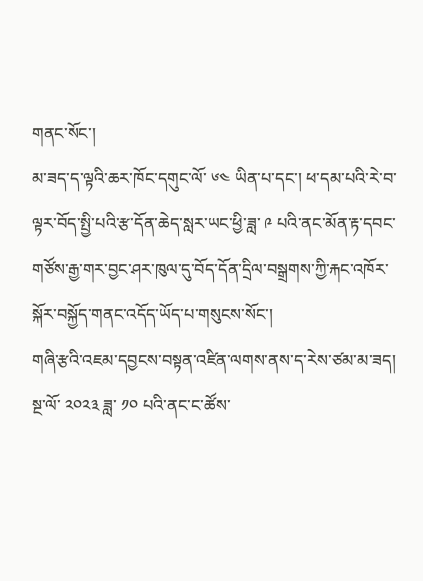གནང་སོང་།
མ་ཟད་ད་ལྟའི་ཆར་ཁོང་དགུང་ལོ་ ༦༤ ཡིན་པ་དང་། ཕ་དམ་པའི་རེ་བ་ལྟར་བོད་སྤྱི་པའི་རྩ་དོན་ཆེད་སླར་ཡང་ཕྱི་ཟླ་ ༩ པའི་ནང་མོན་རྟ་དབང་གཙོས་རྒྱ་གར་བྱང་ཤར་ཁུལ་དུ་བོད་དོན་དྲིལ་བསྒྲགས་ཀྱི་རྐང་འཁོར་སྐོར་བསྐྱོད་གནང་འདོད་ཡོད་པ་གསུངས་སོང་།
གཞི་རྩའི་འཇམ་དབྱངས་བསྟན་འཛིན་ལགས་ནས་ད་རེས་ཙམ་མ་ཟད། སྔ་ལོ་ ༢༠༢༣ ཟླ་ ༡༠ པའི་ནང་ང་ཚོས་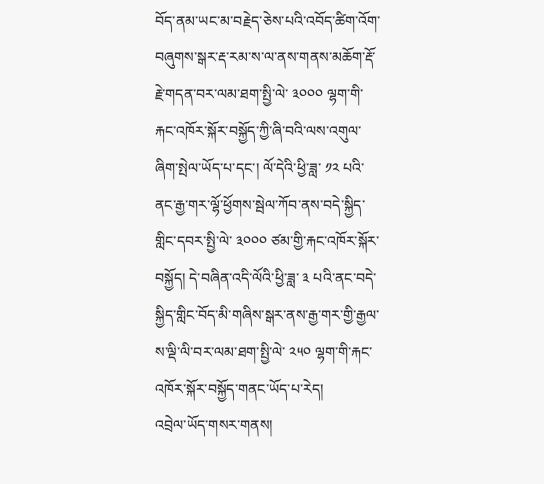བོད་ནམ་ཡང་མ་བརྗེད་ཅེས་པའི་འབོད་ཚིག་འོག་བཞུགས་སྒར་རྡ་རམ་ས་ལ་ནས་གནས་མཆོག་རྡོ་རྗེ་གདན་བར་ལམ་ཐག་སྤྱི་ལེ་ ༣༠༠༠ ལྷག་གི་རྐང་འཁོར་སྐོར་བསྐྱོད་ཀྱི་ཞི་བའི་ལས་འགུལ་ཞིག་སྤེལ་ཡོད་པ་དང་། ལོ་དེའི་ཕྱི་ཟླ་ ༡༢ པའི་ནང་རྒྱ་གར་ལྷོ་ཕྱོགས་སྦེལ་ཀོབ་ནས་བདེ་སྐྱིད་གླིང་དབར་སྤྱི་ལེ་ ༣༠༠༠ ཙམ་གྱི་རྐང་འཁོར་སྐོར་བསྐྱོད། དེ་བཞིན་འདི་ལོའི་ཕྱི་ཟླ་ ༣ པའི་ནང་བདེ་སྐྱིད་གླིང་བོད་མི་གཞིས་སྒར་ནས་རྒྱ་གར་གྱི་རྒྱལ་ས་ལྡི་ལི་བར་ལམ་ཐག་སྤྱི་ལེ་ ༢༥༠ ལྷག་གི་རྐང་འཁོར་སྐོར་བསྐྱོད་གནང་ཡོད་པ་རེད།
འབྲེལ་ཡོད་གསར་གནས།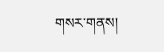གསར་གནས།